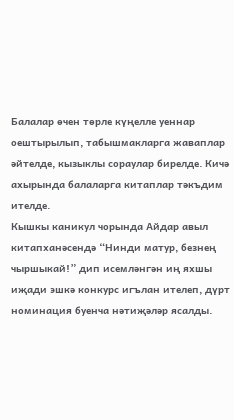Балалар өчен төрле күңелле уеннар оештырылып, табышмакларга жаваплар әйтелде, кызыклы сораулар бирелде. Кичә ахырында балаларга китаплар тәкъдим ителде.
Кышкы каникул чорында Айдар авыл китапханәсендә “Нинди матур, безнең чыршыкай!” дип исемләнгән иң яхшы иҗади эшкә конкурс игълан ителеп, дүрт номинация буенча нәтиҗәләр ясалды.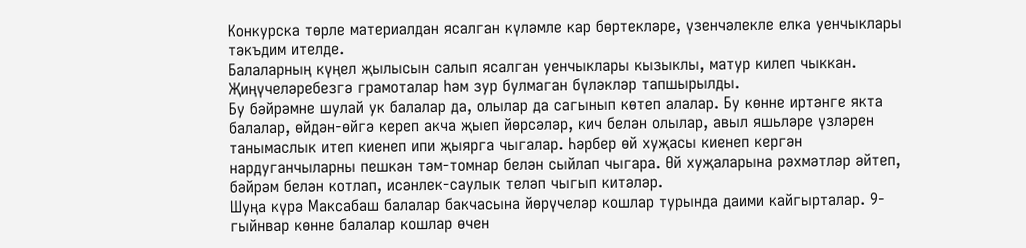Конкурска төрле материалдан ясалган күләмле кар бөртекләре, үзенчәлекле елка уенчыклары тәкъдим ителде.
Балаларның күңел җылысын салып ясалган уенчыклары кызыклы, матур килеп чыккан. Җиңүчеләребезгә грамоталар һәм зур булмаган бүләкләр тапшырылды.
Бу бәйрәмне шулай ук балалар да, олылар да сагынып көтеп алалар. Бу көнне иртәнге якта балалар, өйдән-өйгә кереп акча җыеп йөрсәләр, кич белән олылар, авыл яшьләре үзләрен танымаслык итеп киенеп ипи җыярга чыгалар. Һәрбер өй хуҗасы киенеп кергән нардуганчыларны пешкән тәм-томнар белән сыйлап чыгара. Өй хуҗаларына рәхмәтләр әйтеп, бәйрәм белән котлап, исәнлек-саулык теләп чыгып китәләр.
Шуңа күрә Максабаш балалар бакчасына йөрүчеләр кошлар турында даими кайгырталар. 9- гыйнвар көнне балалар кошлар өчен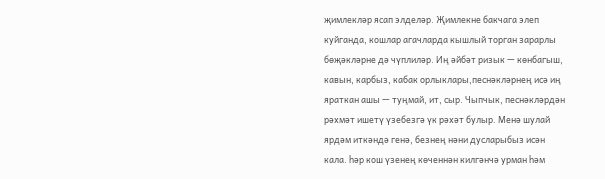җимлекләр ясап элделәр. Җимлекне бакчага элеп куйганда, кошлар агачларда кышлый торган зарарлы бөҗәкләрне дә чүплиләр. Иң әйбәт ризык — көнбагыш, кавын, карбыз, кабак орлыклары,песнәкләрнең исә иң яраткан ашы — туңмай, ит, сыр. Чыпчык, песнәкләрдән рәхмәт ишетү үзебезгә үк рәхәт булыр. Менә шулай ярдәм иткәндә генә, безнең нәни дусларыбыз исән кала. һәр кош үзенең көченнән килгәнчә урман һәм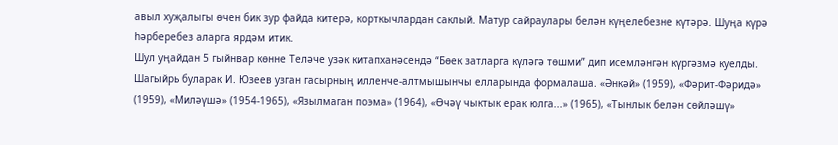авыл хуҗалыгы өчен бик зур файда китерә, корткычлардан саклый. Матур сайраулары белән күңелебезне күтәрә. Шуңа күрә һәрберебез аларга ярдәм итик.
Шул уңайдан 5 гыйнвар көнне Теләче узәк китапханәсендә “Бөек затларга күләгә төшми” дип исемләнгән күргәзмә куелды. Шагыйрь буларак И. Юзеев узган гасырның илленче-алтмышынчы елларында формалаша. «Әнкәй» (1959), «Фәрит-Фәридә» (1959), «Миләүшә» (1954-1965), «Язылмаган поэма» (1964), «Өчәү чыктык ерак юлга...» (1965), «Тынлык белән сөйләшү»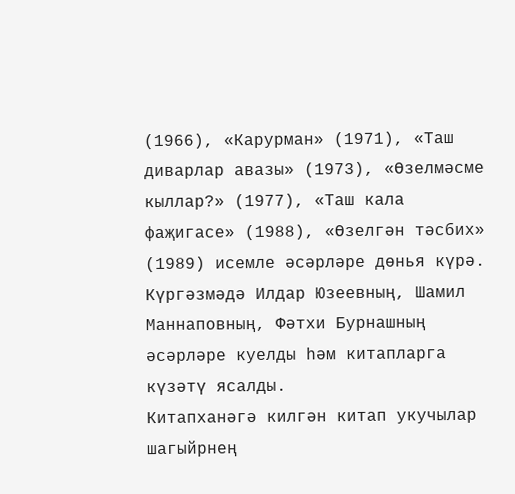(1966), «Карурман» (1971), «Таш диварлар авазы» (1973), «Өзелмәсме кыллар?» (1977), «Таш кала фаҗигасе» (1988), «Өзелгән тәсбих» (1989) исемле әсәрләре дөнья күрә. Күргәзмәдә Илдар Юзеевның, Шамил Маннаповның, Фәтхи Бурнашның әсәрләре куелды һәм китапларга күзәтү ясалды.
Китапханәгә килгән китап укучылар шагыйрнең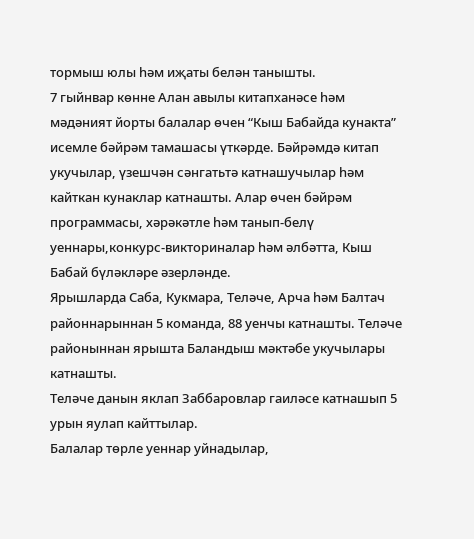тормыш юлы һәм иҗаты белән танышты.
7 гыйнвар көнне Алан авылы китапханәсе һәм мәдәният йорты балалар өчен “Кыш Бабайда кунакта” исемле бәйрәм тамашасы үткәрде. Бәйрәмдә китап укучылар, үзешчән сәнгатьтә катнашучылар һәм кайткан кунаклар катнашты. Алар өчен бәйрәм программасы, хәрәкәтле һәм танып-белү уеннары,конкурс-викториналар һәм әлбәтта, Кыш Бабай бүләкләре әзерләнде.
Ярышларда Саба, Кукмара, Теләче, Арча һәм Балтач районнарыннан 5 команда, 88 уенчы катнашты. Теләче районыннан ярышта Баландыш мәктәбе укучылары катнашты.
Теләче данын яклап Заббаровлар гаиләсе катнашып 5 урын яулап кайттылар.
Балалар төрле уеннар уйнадылар,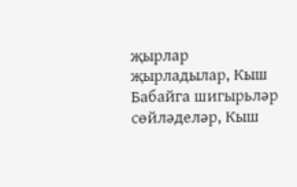җырлар җырладылар, Кыш Бабайга шигырьләр сөйләделәр, Кыш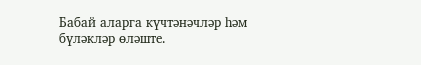Бабай аларга күчтәнәчләр һәм бүләкләр өләште.